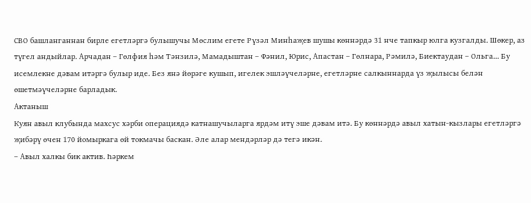СВО башланганнан бирле егетләргә булышучы Мөслим егете Рүзәл Минһаҗев шушы көннәрдә 31 нче тапкыр юлга кузгалды. Шөкер, аз түгел андыйлар. Арчадан – Гөлфия һәм Тәнзилә, Мамадыштан – Фәнил, Юрис, Апастан – Гөлнара, Рәмилә, Биектаудан – Ольга... Бу исемлекне дәвам итәргә булыр иде. Без янә йөрәге кушып, игелек эшләүчеләрне, егетләрне салкыннарда үз җылысы белән өшетмәүчеләрне барладык.
Актаныш
Куян авыл клубында махсус хәрби операциядә катнашучыларга ярдәм итү эше дәвам итә. Бу көннәрдә авыл хатын-кызлары егетләргә җибәрү өчен 170 йомыркага өй токмачы баскан. Әле алар мендәрләр дә тегә икән.
– Авыл халкы бик актив. Һәркем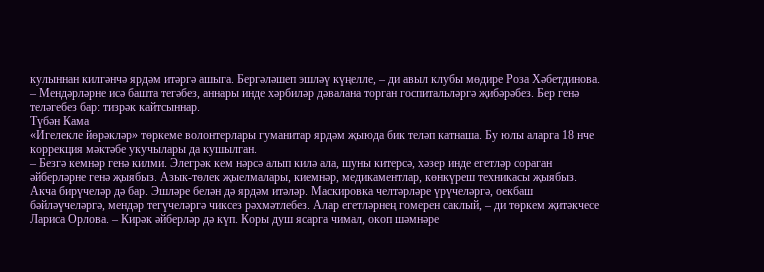кулыннан килгәнчә ярдәм итәргә ашыга. Бергәләшеп эшләү күңелле, – ди авыл клубы мөдире Роза Хәбетдинова. – Мендәрләрне исә башта тегәбез, аннары инде хәрбиләр дәвалана торган госпитальләргә җибәрәбез. Бер генә теләгебез бар: тизрәк кайтсыннар.
Түбән Кама
«Игелекле йөрәкләр» төркеме волонтерлары гуманитар ярдәм җыюда бик теләп катнаша. Бу юлы аларга 18 нче коррекция мәктәбе укучылары да кушылган.
– Безгә кемнәр генә килми. Элегрәк кем нәрсә алып килә ала, шуны китерсә, хәзер инде егетләр сораган әйберләрне генә җыябыз. Азык-төлек җыелмалары, киемнәр, медикаментлар, көнкүреш техникасы җыябыз. Акча бирүчеләр дә бар. Эшләре белән дә ярдәм итәләр. Маскировка челтәрләре үрүчеләргә, оекбаш бәйләүчеләргә, мендәр тегүчеләргә чиксез рәхмәтлебез. Алар егетләрнең гомерен саклый, – ди төркем җитәкчесе Лариса Орлова. – Кирәк әйберләр дә күп. Коры душ ясарга чимал, окоп шәмнәре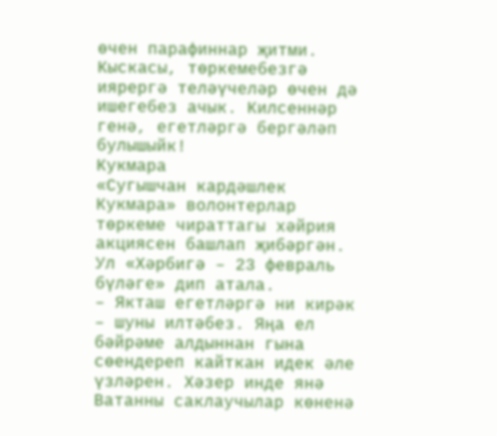өчен парафиннар җитми. Кыскасы, төркемебезгә иярергә теләүчеләр өчен дә ишегебез ачык. Килсеннәр генә, егетләргә бергәләп булышыйк!
Кукмара
«Сугышчан кардәшлек Кукмара» волонтерлар төркеме чираттагы хәйрия акциясен башлап җибәргән. Ул «Хәрбигә – 23 февраль бүләге» дип атала.
– Якташ егетләргә ни кирәк – шуны илтәбез. Яңа ел бәйрәме алдыннан гына сөендереп кайткан идек әле үзләрен. Хәзер инде янә Ватанны саклаучылар көненә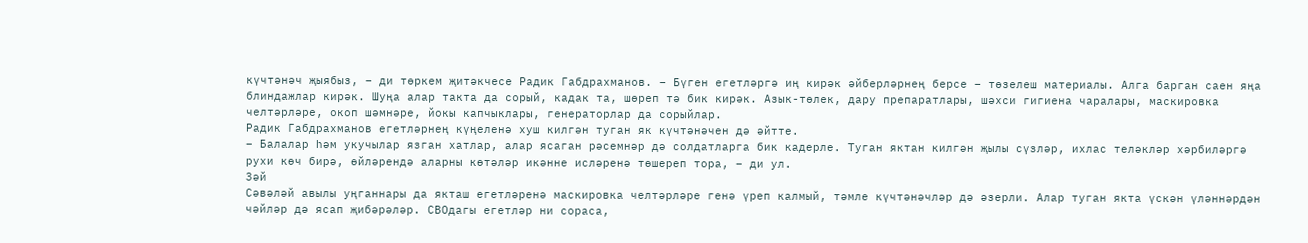күчтәнәч җыябыз, – ди төркем җитәкчесе Радик Габдрахманов. – Бүген егетләргә иң кирәк әйберләрнең берсе – төзелеш материалы. Алга барган саен яңа блиндажлар кирәк. Шуңа алар такта да сорый, кадак та, шөреп тә бик кирәк. Азык-төлек, дару препаратлары, шәхси гигиена чаралары, маскировка челтәрләре, окоп шәмнәре, йокы капчыклары, генераторлар да сорыйлар.
Радик Габдрахманов егетләрнең күңеленә хуш килгән туган як күчтәнәчен дә әйтте.
– Балалар һәм укучылар язган хатлар, алар ясаган рәсемнәр дә солдатларга бик кадерле. Туган яктан килгән җылы сүзләр, ихлас теләкләр хәрбиләргә рухи көч бирә, өйләрендә аларны көтәләр икәнне исләренә төшереп тора, – ди ул.
Зәй
Сәвәләй авылы уңганнары да якташ егетләренә маскировка челтәрләре генә үреп калмый, тәмле күчтәнәчләр дә әзерли. Алар туган якта үскән үләннәрдән чәйләр дә ясап җибәрәләр. СВОдагы егетләр ни сораса,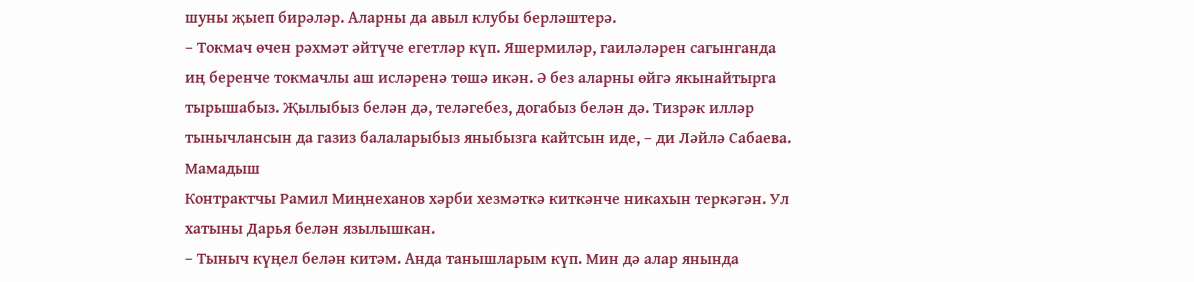шуны җыеп бирәләр. Аларны да авыл клубы берләштерә.
– Токмач өчен рәхмәт әйтүче егетләр күп. Яшермиләр, гаиләләрен сагынганда иң беренче токмачлы аш исләренә төшә икән. Ә без аларны өйгә якынайтырга тырышабыз. Җылыбыз белән дә, теләгебез, догабыз белән дә. Тизрәк илләр тынычлансын да газиз балаларыбыз яныбызга кайтсын иде, – ди Ләйлә Сабаева.
Мамадыш
Контрактчы Рамил Миңнеханов хәрби хезмәткә киткәнче никахын теркәгән. Ул хатыны Дарья белән язылышкан.
– Тыныч күңел белән китәм. Анда танышларым күп. Мин дә алар янында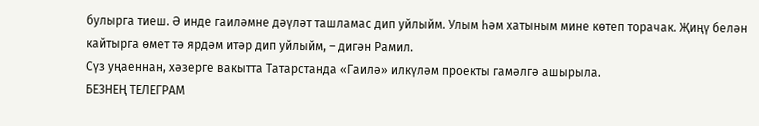булырга тиеш. Ә инде гаиләмне дәүләт ташламас дип уйлыйм. Улым һәм хатыным мине көтеп торачак. Җиңү белән кайтырга өмет тә ярдәм итәр дип уйлыйм, – дигән Рамил.
Сүз уңаеннан, хәзерге вакытта Татарстанда «Гаилә» илкүләм проекты гамәлгә ашырыла.
БЕЗНЕҢ ТЕЛЕГРАМ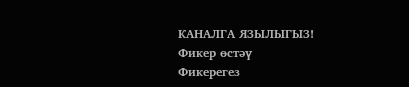КАНАЛГА ЯЗЫЛЫГЫЗ!
Фикер өстәү
Фикерегез